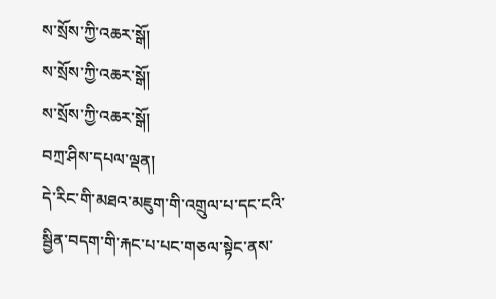ས་སྲོས་ཀྱི་འཆར་སྒོ།
ས་སྲོས་ཀྱི་འཆར་སྒོ།
ས་སྲོས་ཀྱི་འཆར་སྒོ།
བཀྲ་ཤིས་དཔལ་ལྡན།
དེ་རིང་གི་མཐའ་མཇུག་གི་འགྲུལ་པ་དང་ངའི་སྦྱིན་བདག་གི་རྐང་པ་པང་གཅལ་སྟེང་ནས་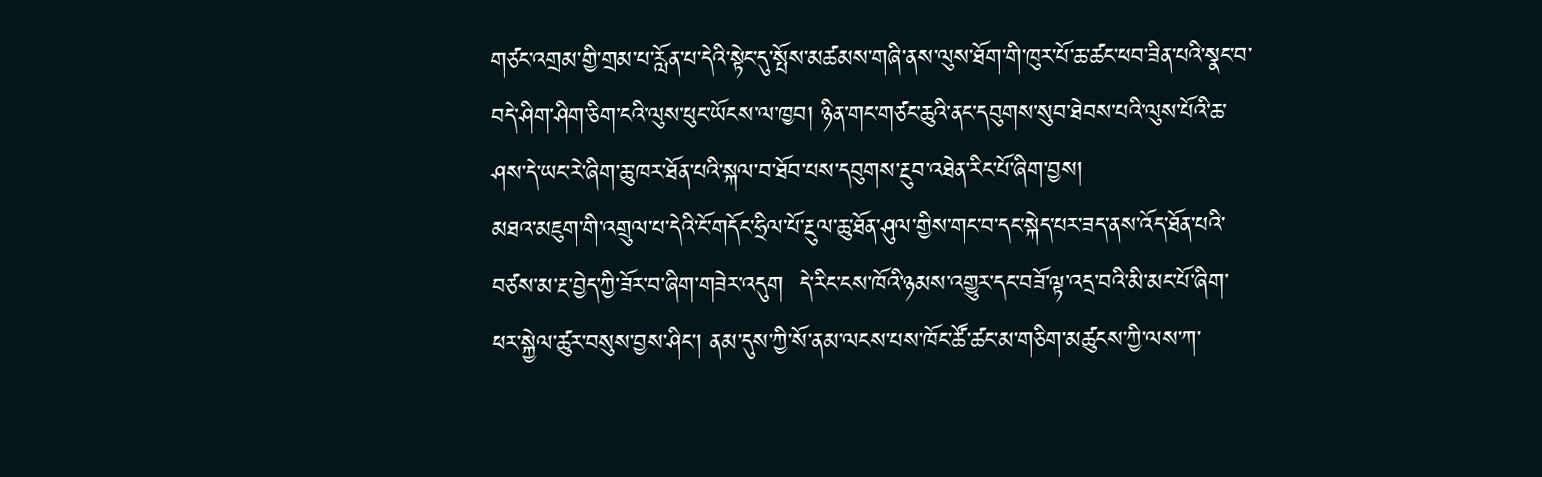གཙང་འགྲམ་གྱི་གྲམ་པ་རློན་པ་དེའི་སྟེང་དུ་སྤོས་མཚམས་གཞི་ནས་ལུས་ཐོག་གི་ཁུར་པོ་ཆ་ཚང་ཕབ་ཟིན་པའི་སྣང་བ་བདེ་ཤིག་ཤིག་ཅིག་ངའི་ལུས་ཕུང་ཡོངས་ལ་ཁྱབ། ཉིན་གང་གཙང་ཆུའི་ནང་དབུགས་སུབ་ཐེབས་པའི་ལུས་པོའི་ཆ་ཤས་དེ་ཡང་རེ་ཞིག་ཆུ་ཁར་ཐོན་པའི་སྐལ་བ་ཐོབ་པས་དབུགས་རྔུབ་འཐེན་རིང་པོ་ཞིག་བྱས།
མཐའ་མཇུག་གི་འགྲུལ་པ་དེའི་ངོ་གདོང་ཧྲིལ་པོ་རྔུལ་ཆུ་ཐོན་ཤུལ་གྱིས་གང་བ་དང་སྐེད་པར་ཟད་ནས་འོད་ཐོན་པའི་བཙས་མ་རྔ་བྱེད་ཀྱི་ཟོར་བ་ཞིག་གཟེར་འདུག  དེ་རིང་ངས་ཁོའི་ཉམས་འགྱུར་དང་བཟོ་ལྟ་འདྲ་བའི་མི་མང་པོ་ཞིག་ཕར་སྐྱེལ་ཚུར་བསུས་བྱས་ཤིང་། ནམ་དུས་ཀྱི་སོ་ནམ་ལངས་པས་ཁོང་ཚོ་ཚང་མ་གཅིག་མཚུངས་ཀྱི་ལས་ཀ་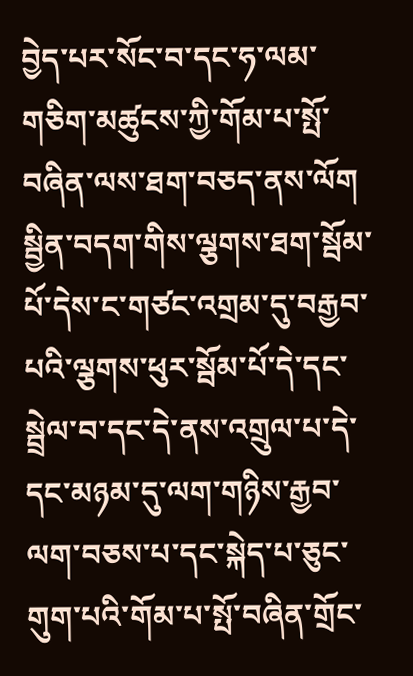བྱེད་པར་སོང་བ་དང་ཧ་ལམ་གཅིག་མཚུངས་ཀྱི་གོམ་པ་སྤོ་བཞིན་ལས་ཐག་བཅད་ནས་ལོག  སྦྱིན་བདག་གིས་ལྕགས་ཐག་སྦོམ་པོ་དེས་ང་གཙང་འགྲམ་དུ་བརྒྱབ་པའི་ལྕགས་ཕུར་སྦོམ་པོ་དེ་དང་སྦྲེལ་བ་དང་དེ་ནས་འགྲུལ་པ་དེ་དང་མཉམ་དུ་ལག་གཉིས་རྒྱབ་ལག་བཅས་པ་དང་སྐེད་པ་ཅུང་གུག་པའི་གོམ་པ་སྤོ་བཞིན་གྲོང་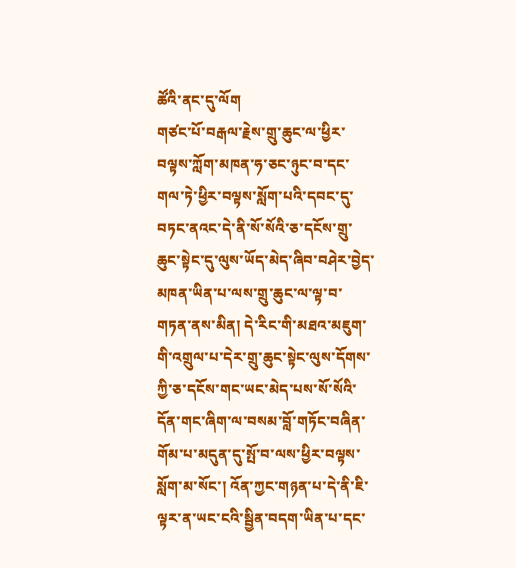ཚོའི་ནང་དུ་ལོག
གཙང་པོ་བརྒལ་རྗེས་གྲུ་ཆུང་ལ་ཕྱིར་བལྟས་ཀློག་མཁན་ཧ་ཅང་ཉུང་བ་དང་གལ་ཏེ་ཕྱིར་བལྟས་སློག་པའི་དབང་དུ་བཏང་ནའང་དེ་ནི་སོ་སོའི་ཅ་དངོས་གྲུ་ཆུང་སྟེང་དུ་ལུས་ཡོད་མེད་ཞིབ་བཤེར་བྱེད་མཁན་ཡིན་པ་ལས་གྲུ་ཆུང་ལ་ལྟ་བ་གཏན་ནས་མིན། དེ་རིང་གི་མཐའ་མཇུག་གི་འགྲུལ་པ་དེར་གྲུ་ཆུང་སྟེང་ལུས་དོགས་ཀྱི་ཅ་དངོས་གང་ཡང་མེད་པས་སོ་སོའི་དོན་གང་ཞིག་ལ་བསམ་བློ་གཏོང་བཞིན་གོམ་པ་མདུན་དུ་སྤོ་བ་ལས་ཕྱིར་བལྟས་སློག་མ་སོང་། འོན་ཀྱང་གཉན་པ་དེ་ནི་ཇི་ལྟར་ན་ཡང་ངའི་སྦྱིན་བདག་ཡིན་པ་དང་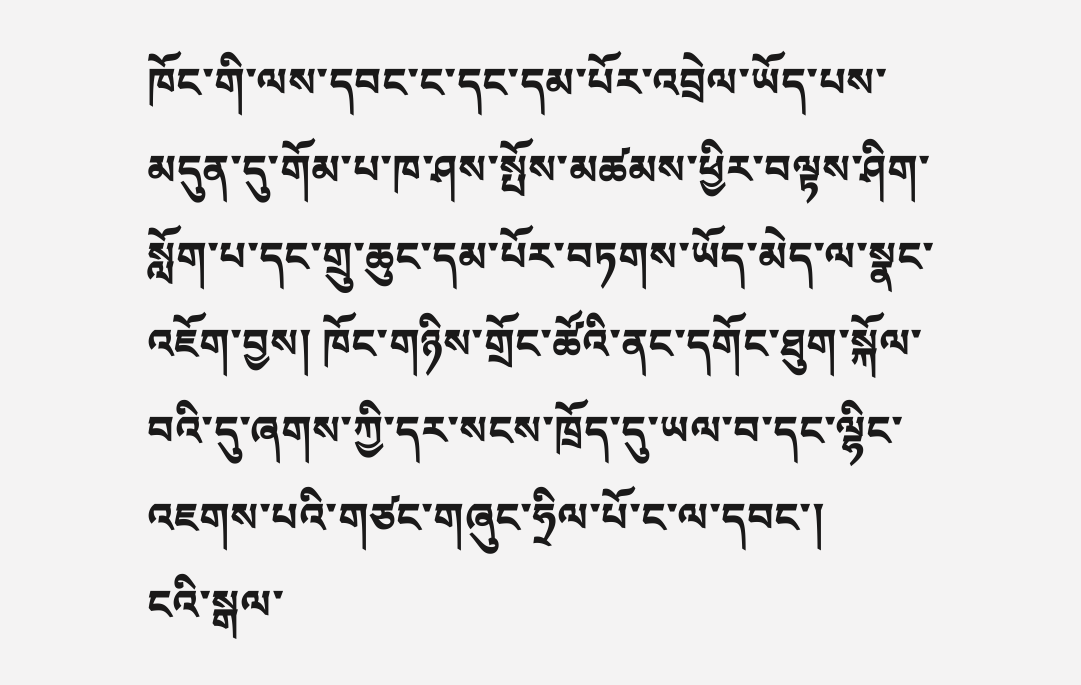ཁོང་གི་ལས་དབང་ང་དང་དམ་པོར་འབྲེལ་ཡོད་པས་མདུན་དུ་གོམ་པ་ཁ་ཤས་སྤོས་མཚམས་ཕྱིར་བལྟས་ཤིག་སློག་པ་དང་གྲུ་ཆུང་དམ་པོར་བཏགས་ཡོད་མེད་ལ་སྣང་འཇོག་བྱས། ཁོང་གཉིས་གྲོང་ཚོའི་ནང་དགོང་ཐུག་སྐོལ་བའི་དུ་ཞགས་ཀྱི་དར་སངས་ཁྲོད་དུ་ཡལ་བ་དང་ལྷིང་འཇགས་པའི་གཙང་གཞུང་ཧྲིལ་པོ་ང་ལ་དབང་།
ངའི་སྒལ་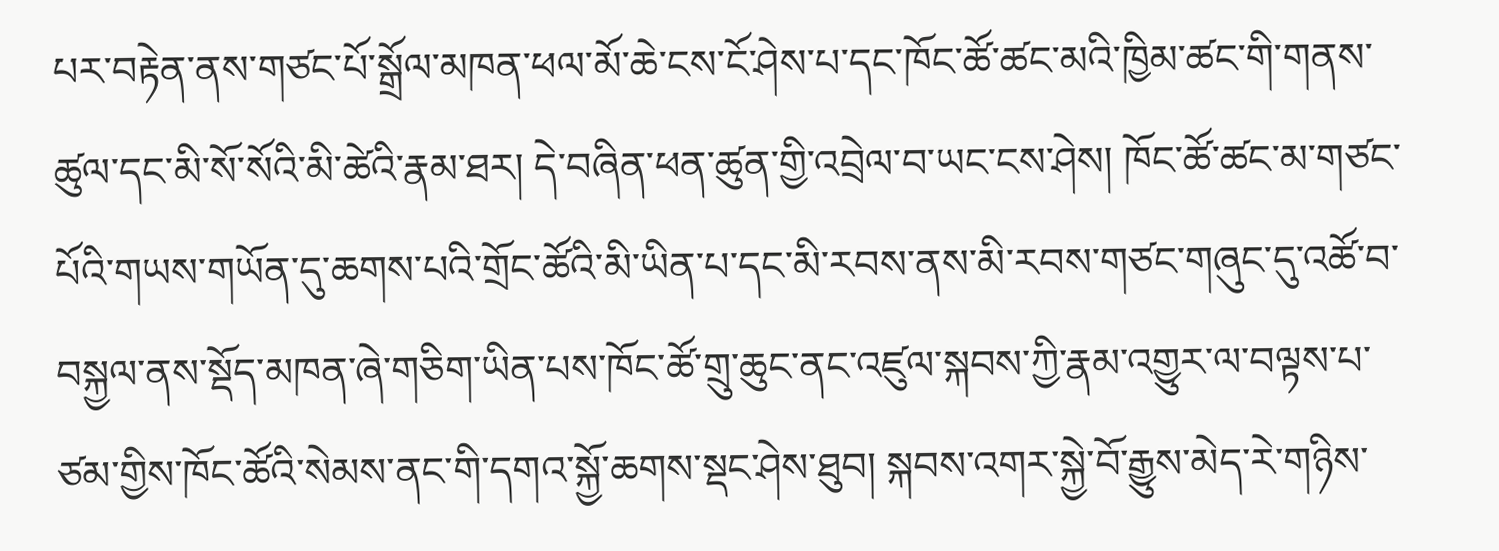པར་བརྟེན་ནས་གཙང་པོ་སྒྲོལ་མཁན་ཕལ་མོ་ཆེ་ངས་ངོ་ཤེས་པ་དང་ཁོང་ཚོ་ཚང་མའི་ཁྱིམ་ཚང་གི་གནས་ཚུལ་དང་མི་སོ་སོའི་མི་ཚེའི་རྣམ་ཐར། དེ་བཞིན་ཕན་ཚུན་གྱི་འབྲེལ་བ་ཡང་ངས་ཤེས། ཁོང་ཚོ་ཚང་མ་གཙང་པོའི་གཡས་གཡོན་དུ་ཆགས་པའི་གྲོང་ཚོའི་མི་ཡིན་པ་དང་མི་རབས་ནས་མི་རབས་གཙང་གཞུང་དུ་འཚོ་བ་བསྐྱལ་ནས་སྡོད་མཁན་ཞེ་གཅིག་ཡིན་པས་ཁོང་ཚོ་གྲུ་ཆུང་ནང་འཛུལ་སྐབས་ཀྱི་རྣམ་འགྱུར་ལ་བལྟས་པ་ཙམ་གྱིས་ཁོང་ཚོའི་སེམས་ནང་གི་དགའ་སྐྱོ་ཆགས་སྡང་ཤེས་ཐུབ། སྐབས་འགར་སྐྱེ་བོ་རྒྱུས་མེད་རེ་གཉིས་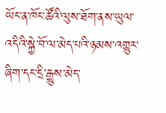ཡོང་ན་ཁོང་ཚོའི་ལུས་ཐོག་ནས་ཡུལ་འདིའི་སྐྱེ་བོ་ལ་མེད་པའི་ཉམས་འགྱུར་ཞིག་དང་དྲི་རྒྱུས་མེད་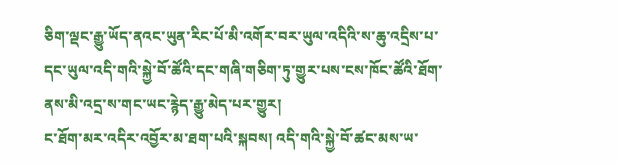ཅིག་ལྡང་རྒྱུ་ཡོད་ནའང་ཡུན་རིང་པོ་མི་འགོར་བར་ཡུལ་འདིའི་ས་ཆུ་འདྲིས་པ་དང་ཡུལ་འདི་གའི་སྐྱེ་བོ་ཚོའི་དང་གཞི་གཅིག་ཏུ་གྱུར་པས་ངས་ཁོང་ཚོའི་ཐོག་ནས་མི་འདྲ་ས་གང་ཡང་རྙེད་རྒྱུ་མེད་པར་གྱུར།
ང་ཐོག་མར་འདིར་འབྱོར་མ་ཐག་པའི་སྐབས། འདི་གའི་སྐྱེ་བོ་ཚང་མས་ཡ་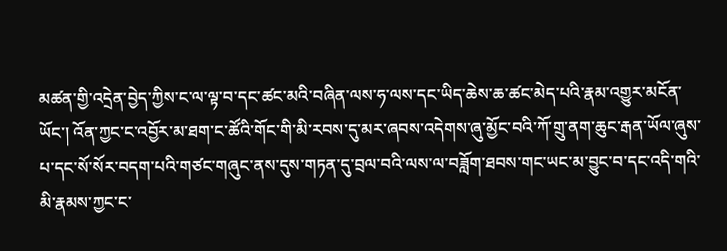མཚན་གྱི་འདྲེན་བྱེད་ཀྱིས་ང་ལ་ལྟ་བ་དང་ཚང་མའི་བཞིན་ལས་ཧ་ལས་དང་ཡིད་ཆེས་ཆ་ཚང་མེད་པའི་རྣམ་འགྱུར་མངོན་ཡོང་། འོན་ཀྱང་ང་འབྱོར་མ་ཐག་ང་ཚོའི་གོང་གི་མི་རབས་དུ་མར་ཞབས་འདེགས་ཞུ་མྱོང་བའི་ཀོ་གྲུ་ནག་ཆུང་རྒན་ཡོལ་ཞུས་པ་དང་སོ་སོར་བདག་པའི་གཙང་གཞུང་ནས་དུས་གཏན་དུ་བྲལ་བའི་ལས་ལ་བཟློག་ཐབས་གང་ཡང་མ་བྱུང་བ་དང་འདི་གའི་མི་རྣམས་ཀྱང་ང་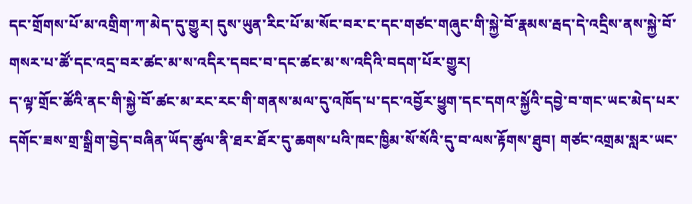དང་གྲོགས་པོ་མ་འགྲིག་ཀ་མེད་དུ་གྱུར། དུས་ཡུན་རིང་པོ་མ་སོང་བར་ང་དང་གཙང་གཞུང་གི་སྐྱེ་བོ་རྣམས་རྦད་དེ་འདྲིས་ནས་སྐྱེ་བོ་གསར་པ་ཚོ་དང་འདྲ་བར་ཚང་མ་ས་འདིར་དབང་བ་དང་ཚང་མ་ས་འདིའི་བདག་པོར་གྱུར།
ད་ལྟ་གྲོང་ཚོའི་ནང་གི་སྐྱེ་བོ་ཚང་མ་རང་རང་གི་གནས་མལ་དུ་འཁོད་པ་དང་འབྱོར་ཕྱུག་དང་དགའ་སྐྱོའི་དབྱེ་བ་གང་ཡང་མེད་པར་དགོང་ཟས་གྲ་སྒྲིག་བྱེད་བཞིན་ཡོད་ཚུལ་ནི་ཐར་ཐོར་དུ་ཆགས་པའི་ཁང་ཁྱིམ་སོ་སོའི་དུ་བ་ལས་རྟོགས་ཐུབ། གཙང་འགྲམ་སླར་ཡང་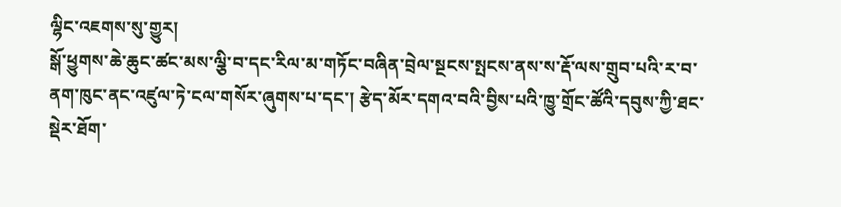ལྷིང་འཇགས་སུ་གྱུར།
སྒོ་ཕྱུགས་ཆེ་ཆུང་ཚང་མས་ལྕི་བ་དང་རིལ་མ་གཏོང་བཞིན་བྲེལ་སྔངས་སྤངས་ནས་ས་རྡོ་ལས་གྲུབ་པའི་ར་བ་ནག་ཁུང་ནང་འཛུལ་ཏེ་ངལ་གསོར་ཞུགས་པ་དང་། རྩེད་མོར་དགའ་བའི་བྱིས་པའི་ཁྱུ་གྲོང་ཚོའི་དབུས་ཀྱི་ཐང་སྡེར་ཐོག་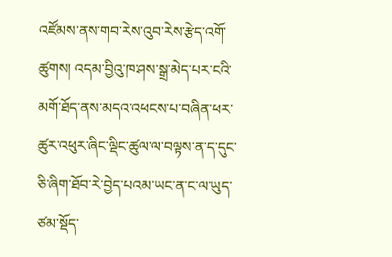འཛོམས་ནས་གབ་རེས་འུབ་རེས་རྩེད་འགོ་ཚུགས། འདམ་བྱིའུ་ཁ་ཤས་སྒྲ་མེད་པར་ངའི་མགོ་ཐོད་ནས་མདའ་འཕངས་པ་བཞིན་ཕར་ཚུར་འཕུར་ཞིང་ལྡིང་ཚུལ་ལ་བལྟས་ན་ད་དུང་ཅི་ཞིག་ཐོབ་རེ་བྱེད་པའམ་ཡང་ན་ང་ལ་ཡུད་ཙམ་སྡོད་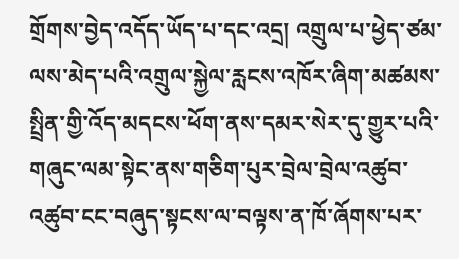གྲོགས་བྱེད་འདོད་ཡོད་པ་དང་འདྲ། འགྲུལ་པ་ཕྱེད་ཙམ་ལས་མེད་པའི་འགྲུལ་སྐྱེལ་རླངས་འཁོར་ཞིག་མཚམས་སྤྲིན་གྱི་འོད་མདངས་ཕོག་ནས་དམར་སེར་དུ་གྱུར་པའི་གཞུང་ལམ་སྟེང་ནས་གཅིག་པུར་བྲེལ་བྲེལ་འཚུབ་འཚུབ་ངང་བཞུད་སྟངས་ལ་བལྟས་ན་ཁོ་ཞོགས་པར་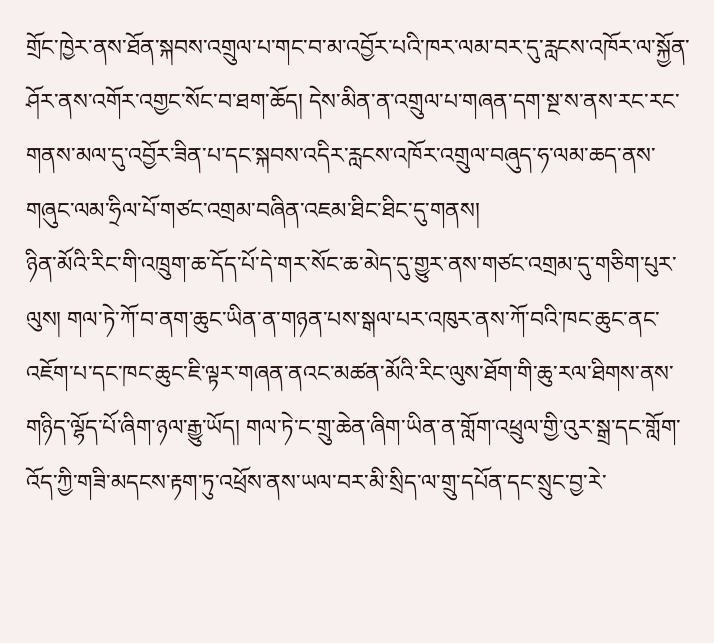གྲོང་ཁྱེར་ནས་ཐོན་སྐབས་འགྲུལ་པ་གང་བ་མ་འབྱོར་པའི་ཁར་ལམ་བར་དུ་རླངས་འཁོར་ལ་སྐྱོན་ཤོར་ནས་འགོར་འགྱང་སོང་བ་ཐག་ཆོད། དེས་མིན་ན་འགྲུལ་པ་གཞན་དག་སྔ་ས་ནས་རང་རང་གནས་མལ་དུ་འབྱོར་ཟིན་པ་དང་སྐབས་འདིར་རླངས་འཁོར་འགྲུལ་བཞུད་ཧ་ལམ་ཆད་ནས་གཞུང་ལམ་ཧྲིལ་པོ་གཙང་འགྲམ་བཞིན་འཇམ་ཐིང་ཐིང་དུ་གནས།
ཉིན་མོའི་རིང་གི་འཁྲུག་ཆ་དོད་པོ་དེ་གར་སོང་ཆ་མེད་དུ་གྱུར་ནས་གཙང་འགྲམ་དུ་གཅིག་པུར་ལུས། གལ་ཏེ་ཀོ་བ་ནག་ཆུང་ཡིན་ན་གཉན་པས་སྒལ་པར་འཁུར་ནས་ཀོ་བའི་ཁང་ཆུང་ནང་འཇོག་པ་དང་ཁང་ཆུང་ཇི་ལྟར་གཞན་ནའང་མཚན་མོའི་རིང་ལུས་ཐོག་གི་ཆུ་རལ་ཐིགས་ནས་གཉིད་ལྷོད་པོ་ཞིག་ཉལ་རྒྱུ་ཡོད། གལ་ཏེ་ང་གྲུ་ཆེན་ཞིག་ཡིན་ན་གློག་འཕྲུལ་གྱི་འུར་སྒྲ་དང་གློག་འོད་ཀྱི་གཟི་མདངས་རྟག་ཏུ་འཕྲོས་ནས་ཡལ་བར་མི་སྲིད་ལ་གྲུ་དཔོན་དང་སྲུང་བྱ་རེ་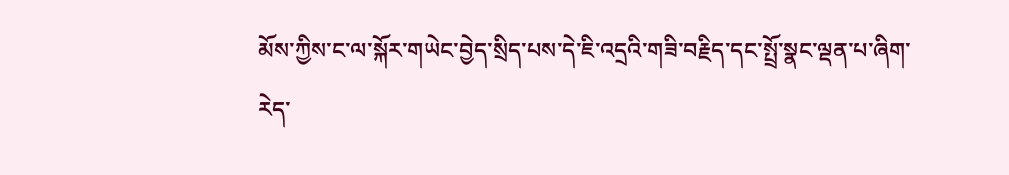མོས་ཀྱིས་ང་ལ་སྐོར་གཡེང་བྱེད་སྲིད་པས་དེ་ཇི་འདྲའི་གཟི་བརྗིད་དང་སྤྲོ་སྣང་ལྡན་པ་ཞིག་རེད་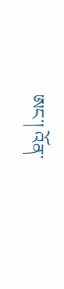ཨང་། འོན་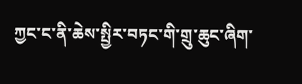ཀྱང་ང་ནི་ཆེས་སྤྱིར་བཏང་གི་གྲུ་ཆུང་ཞིག་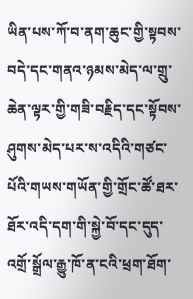ཡིན་པས་ཀོ་བ་ནག་ཆུང་གྱི་སྟབས་བདེ་དང་གནའ་ཉམས་མེད་ལ་གྲུ་ཆེན་ལྟར་གྱི་གཟི་བརྗིད་དང་སྟོབས་ཤུགས་མེད་པར་ས་འདིའི་གཙང་པོའི་གཡས་གཡོན་གྱི་གྲོང་ཚོ་ཐར་ཐོར་འདི་དག་གི་སྐྱེ་བོ་དང་དུད་འགྲོ་སྒྲོལ་རྒྱུ་ཁོ་ན་ངའི་ཕྲག་ཐོག་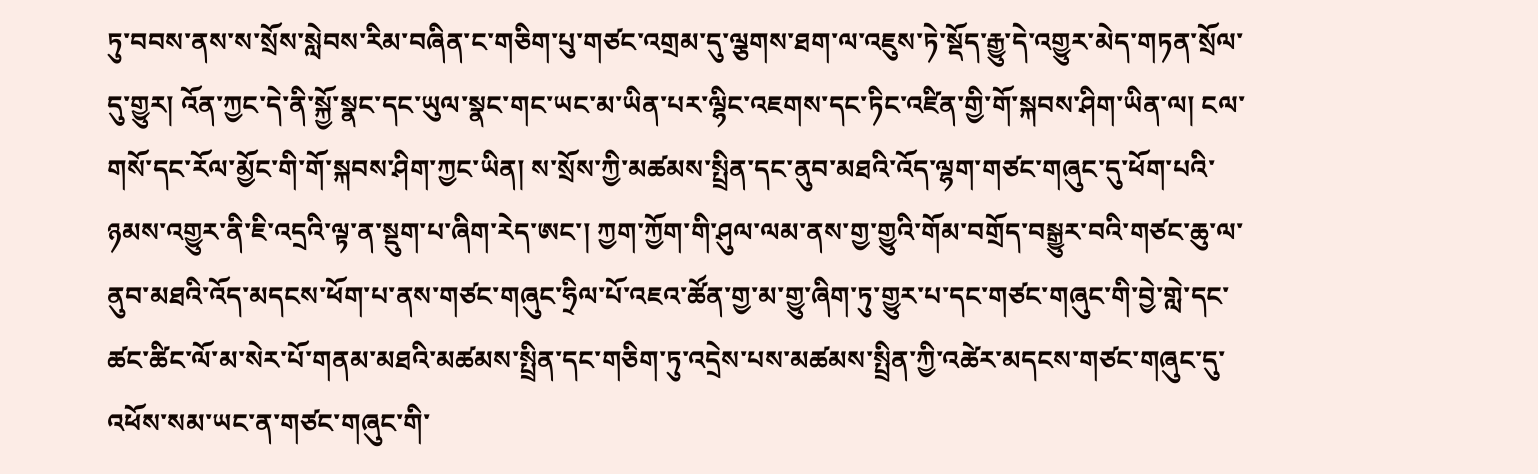ཏུ་བབས་ནས་ས་སྲོས་སླེབས་རིམ་བཞིན་ང་གཅིག་པུ་གཙང་འགྲམ་དུ་ལྕགས་ཐག་ལ་འཇུས་ཏེ་སྡོད་རྒྱུ་དེ་འགྱུར་མེད་གཏན་སྲོལ་དུ་གྱུར། འོན་ཀྱང་དེ་ནི་སྐྱོ་སྣང་དང་ཡུལ་སྣང་གང་ཡང་མ་ཡིན་པར་ལྷིང་འཇགས་དང་ཏིང་འཛིན་གྱི་གོ་སྐབས་ཤིག་ཡིན་ལ། ངལ་གསོ་དང་རོལ་མྱོང་གི་གོ་སྐབས་ཤིག་ཀྱང་ཡིན། ས་སྲོས་ཀྱི་མཚམས་སྤྲིན་དང་ནུབ་མཐའི་འོད་ལྷག་གཙང་གཞུང་དུ་ཕོག་པའི་ཉམས་འགྱུར་ནི་ཇི་འདྲའི་ལྟ་ན་སྡུག་པ་ཞིག་རེད་ཨང་། ཀྱག་ཀྱོག་གི་ཤུལ་ལམ་ནས་གྱ་གྱུའི་གོམ་བགྲོད་བསྒྱུར་བའི་གཙང་ཆུ་ལ་ནུབ་མཐའི་འོད་མདངས་ཕོག་པ་ནས་གཙང་གཞུང་ཧྲིལ་པོ་འཇའ་ཚོན་གྱ་མ་གྱུ་ཞིག་ཏུ་གྱུར་པ་དང་གཙང་གཞུང་གི་བྱེ་གླེ་དང་ཚང་ཚིང་ལོ་མ་སེར་པོ་གནམ་མཐའི་མཚམས་སྤྲིན་དང་གཅིག་ཏུ་འདྲེས་པས་མཚམས་སྤྲིན་ཀྱི་འཚེར་མདངས་གཙང་གཞུང་དུ་འཕོས་སམ་ཡང་ན་གཙང་གཞུང་གི་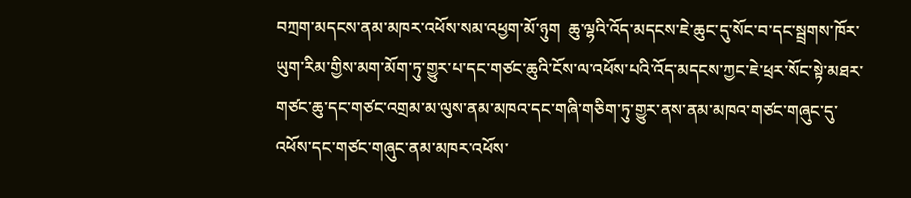བཀྲག་མདངས་ནམ་མཁར་འཕོས་སམ་འཕྱག་མོ་ཉུག  ཆུ་ལྷའི་འོད་མདངས་ཇེ་ཆུང་དུ་སོང་བ་དང་སྦྲགས་ཁོར་ཡུག་རིམ་གྱིས་མག་མོག་ཏུ་གྱུར་པ་དང་གཙང་ཆུའི་ངོས་ལ་འཕོས་པའི་འོད་མདངས་ཀྱང་ཇེ་ཕྲར་སོང་སྟེ་མཐར་གཙང་ཆུ་དང་གཙང་འགྲམ་མ་ལུས་ནམ་མཁའ་དང་གཞི་གཅིག་ཏུ་གྱུར་ནས་ནམ་མཁའ་གཙང་གཞུང་དུ་འཕོས་དང་གཙང་གཞུང་ནམ་མཁར་འཕོས་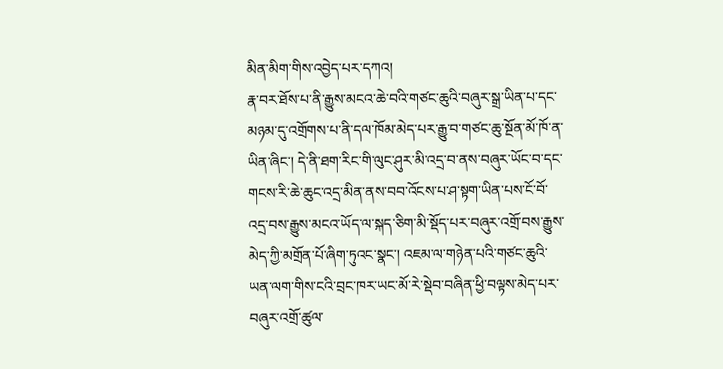མིན་མིག་གིས་འབྱེད་པར་དཀའ།
རྣ་བར་ཐོས་པ་ནི་རྒྱུས་མངའ་ཆེ་བའི་གཙང་ཆུའི་བཞུར་སྒྲ་ཡིན་པ་དང་མཉམ་དུ་འགྲོགས་པ་ནི་དལ་ཁོམ་མེད་པར་རྒྱུ་བ་གཙང་ཆུ་སྔོན་མོ་ཁོ་ན་ཡིན་ཞིང་། དེ་ནི་ཐག་རིང་གི་ལུང་ཤུར་མི་འདྲ་བ་ནས་བཞུར་ཡོང་བ་དང་གངས་རི་ཆེ་ཆུང་འདྲ་མིན་ནས་བབ་འོངས་པ་ཤ་སྟག་ཡིན་པས་ངོ་བོ་འདྲ་བས་རྒྱུས་མངའ་ཡོད་ལ་སྐད་ཅིག་མི་སྡོད་པར་བཞུར་འགྲོ་བས་རྒྱུས་མེད་ཀྱི་མགྲོན་པོ་ཞིག་ཏུའང་སྣང་། འཇམ་ལ་གཉེན་པའི་གཙང་ཆུའི་ཡན་ལག་གིས་ངའི་བྲང་ཁར་ཡང་མོ་རེ་སྡེབ་བཞིན་ཕྱི་བལྟས་མེད་པར་བཞུར་འགྲོ་ཚུལ་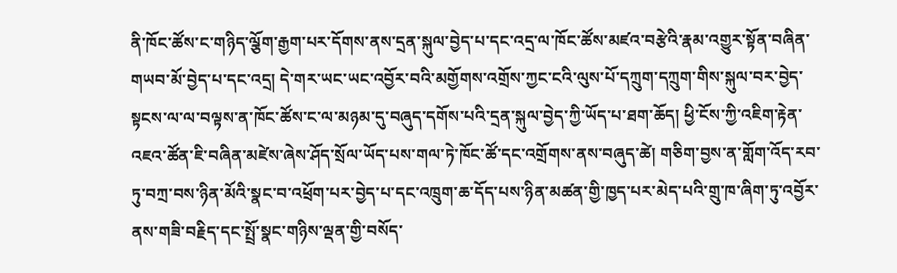ནི་ཁོང་ཚོས་ང་གཉིད་ལྕོག་རྒྱག་པར་དོགས་ནས་དྲན་སྐུལ་བྱེད་པ་དང་འདྲ་ལ་ཁོང་ཚོས་མཛའ་བརྩེའི་རྣམ་འགྱུར་སྟོན་བཞིན་གཡབ་མོ་བྱེད་པ་དང་འདྲ། དེ་གར་ཡང་ཡང་འབྱོར་བའི་མགྱོགས་འགྲོས་ཀྱང་ངའི་ལུས་པོ་དཀྲུག་དཀྲུག་གིས་སྐུལ་བར་བྱེད་སྟངས་ལ་ལ་བལྟས་ན་ཁོང་ཚོས་ང་ལ་མཉམ་དུ་བཞུད་དགོས་པའི་དྲན་སྐུལ་བྱེད་ཀྱི་ཡོད་པ་ཐག་ཆོད། ཕྱི་ངོས་ཀྱི་འཇིག་རྟེན་འཇའ་ཚོན་ཇི་བཞིན་མཛེས་ཞེས་ཤོད་སྲོལ་ཡོད་པས་གལ་ཏེ་ཁོང་ཚོ་དང་འགྲོགས་ནས་བཞུད་ཚེ། གཅིག་བྱས་ན་གློག་འོད་རབ་ཏུ་བཀྲ་བས་ཉིན་མོའི་སྣང་བ་འཕྲོག་པར་བྱེད་པ་དང་འཁྲུག་ཆ་དོད་པས་ཉིན་མཚན་གྱི་ཁྱད་པར་མེད་པའི་གྲུ་ཁ་ཞིག་ཏུ་འབྱོར་ནས་གཟི་བརྗིད་དང་སྤྲོ་སྣང་གཉིས་ལྡན་གྱི་བསོད་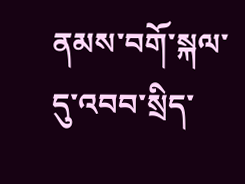ནམས་བགོ་སྐལ་དུ་འབབ་སྲིད་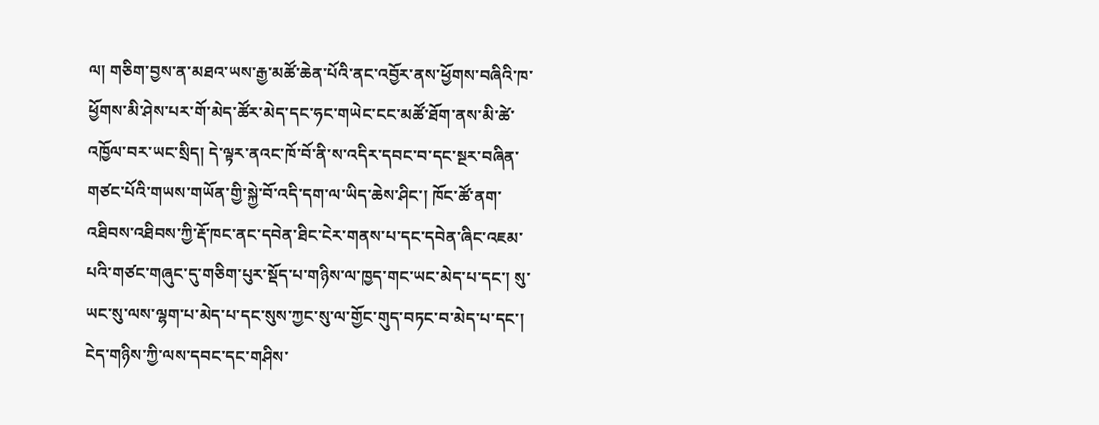ལ། གཅིག་བྱས་ན་མཐའ་ཡས་རྒྱ་མཚོ་ཆེན་པོའི་ནང་འབྱོར་ནས་ཕྱོགས་བཞིའི་ཁ་ཕྱོགས་མི་ཤེས་པར་གོ་མེད་ཚོར་མེད་དང་ཧང་གཡེང་ངང་མཚོ་ཐོག་ནས་མི་ཚེ་འཁྱོལ་བར་ཡང་སྲིད། དེ་ལྟར་ནའང་ཁོ་བོ་ནི་ས་འདིར་དབང་བ་དང་སྔར་བཞིན་གཙང་པོའི་གཡས་གཡོན་གྱི་སྐྱེ་བོ་འདི་དག་ལ་ཡིད་ཆེས་ཤིང་། ཁོང་ཚོ་ནག་འཐིབས་འཐིབས་ཀྱི་རྡོ་ཁང་ནང་དབེན་ཐིང་ངེར་གནས་པ་དང་དབེན་ཞིང་འཇམ་པའི་གཙང་གཞུང་དུ་གཅིག་པུར་སྡོད་པ་གཉིས་ལ་ཁྱད་གང་ཡང་མེད་པ་དང་། སུ་ཡང་སུ་ལས་ལྷག་པ་མེད་པ་དང་སུས་ཀྱང་སུ་ལ་གྱོང་གུད་བཏང་བ་མེད་པ་དང་། ངེད་གཉིས་ཀྱི་ལས་དབང་དང་གཤིས་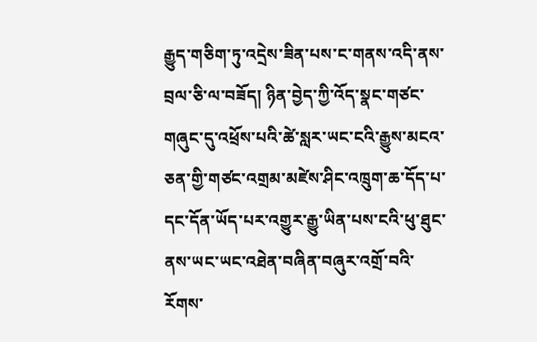རྒྱུད་གཅིག་ཏུ་འདྲེས་ཟིན་པས་ང་གནས་འདི་ནས་བྲལ་ཅི་ལ་བཟོད། ཉིན་བྱེད་ཀྱི་འོད་སྣང་གཙང་གཞུང་དུ་འཕྲོས་པའི་ཚེ་སླར་ཡང་ངའི་རྒྱུས་མངའ་ཅན་གྱི་གཙང་འགྲམ་མཛེས་ཤིང་འཁྲུག་ཆ་དོད་པ་དང་དོན་ཡོད་པར་འགྱུར་རྒྱུ་ཡིན་པས་ངའི་ཕུ་ཐུང་ནས་ཡང་ཡང་འཐེན་བཞིན་བཞུར་འགྲོ་བའི་རོགས་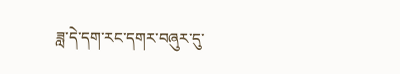ཟླ་དེ་དག་རང་དགར་བཞུར་དུ་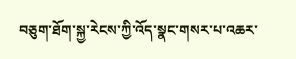བཅུག་ཐོག་སྐྱ་རེངས་ཀྱི་འོད་སྣང་གསར་པ་འཆར་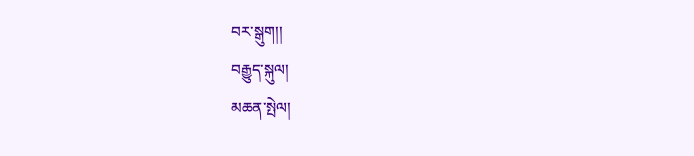བར་སྒུག།།
བརྒྱུད་སྐུལ།
མཆན་སྤེལ།